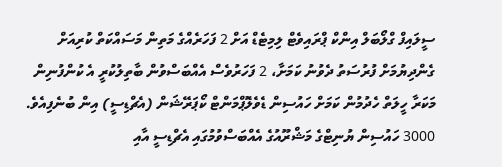ސީލައިފް ގްލޯބަލް އިންކް ޕްރައިވެޓް ލިމިޓެޑް އަށް 2 ފަހަރެއްގެ މަތިން މަސައްކަތް ކުރިއަށް ގެންދިޔުމަށް ފުރުސަތު ދެވުނު ކަމަށާ، 2 ފަހަރުވެސް އެއްބަސްވުން ބާތިލުކުރީ އެ ކުންފުނިން މަކަރާ ހީލަތް ހެދުމުން ކަމަށް ހައުސިން ޑެވެލޮޕްމަންޓް ކޯޕަރޭޝަން (އެޗްޑިސީ) އިން ބުނެފިއެވެ.
3000 ހައުސިން ޔުނިޓްގެ މަޝްރޫއުގެ އެއްބަސްވުމުގައި އެޗްޑިސީ އާއި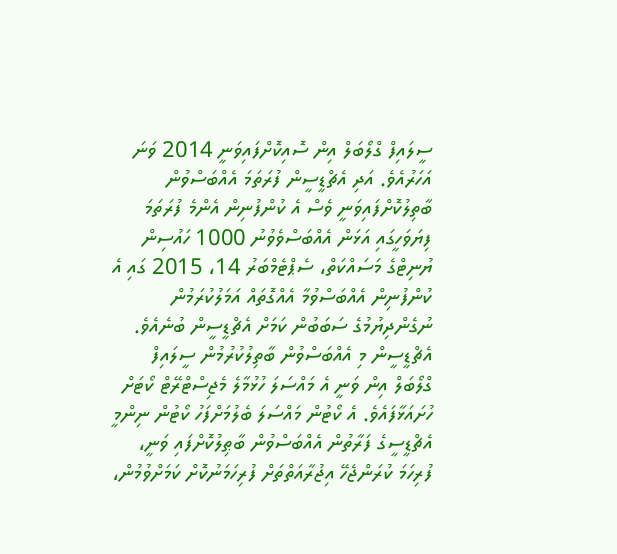ސީލައިފް ގްލޯބަލް އިން ސޮއިކޮށްފައިވަނީ 2014 ވަނަ އަހަރުއެވެ. އަދި އެޗްޑީސީން ފުރަތަމަ އެއްބަސްވުން ބާތިލުކޮށްފައިވަނީ ވެސް އެ ކުންފުނިން އެންމެ ފުރަތަމަ ފިޔަވަހީގައި އަޅަން އެއްބަސްވެވުނު 1000 ހައުސިން ޔުނިޓްގެ މަސައްކަތް، ސެޕްޓެމްބަރު 14، 2015 ގައި އެ ކުންފުނިން އެއްބަސްވުމާ އެއްގޮތައް އަމަލުކުރަމުން ނުގެންދިޔުމުގެ ސަބަބުން ކަމަށް އެޗްޑީސީން ބުނެއެވެ.
އެޗްޑީސީން މި އެއްބަސްވުން ބާތިލުކުރުމުން ސީލައިފް ގްލޯބަލް އިން ވަނީ އެ މައްސަލަ ހުޅުމާލެ މެޖިސްޓްރޭޓް ކޯޓަށް ހުށައަޅާފައެވެ. އެ ކޯޓުން މައްސަލަ ބެލުމަށްފަހު ކޯޓުން ނިންމީ އެޗްޑީސީގެ ފަރާތުން އެއްބަސްވުން ބާޠިލުކޮށްފައި ވަނީ، ފުރިހަމަ ކުރަންޖެހޭ އިޖުރާއަތްތަށް ފުރިހަމަނުކޮށް ކަމަށްވުމުން،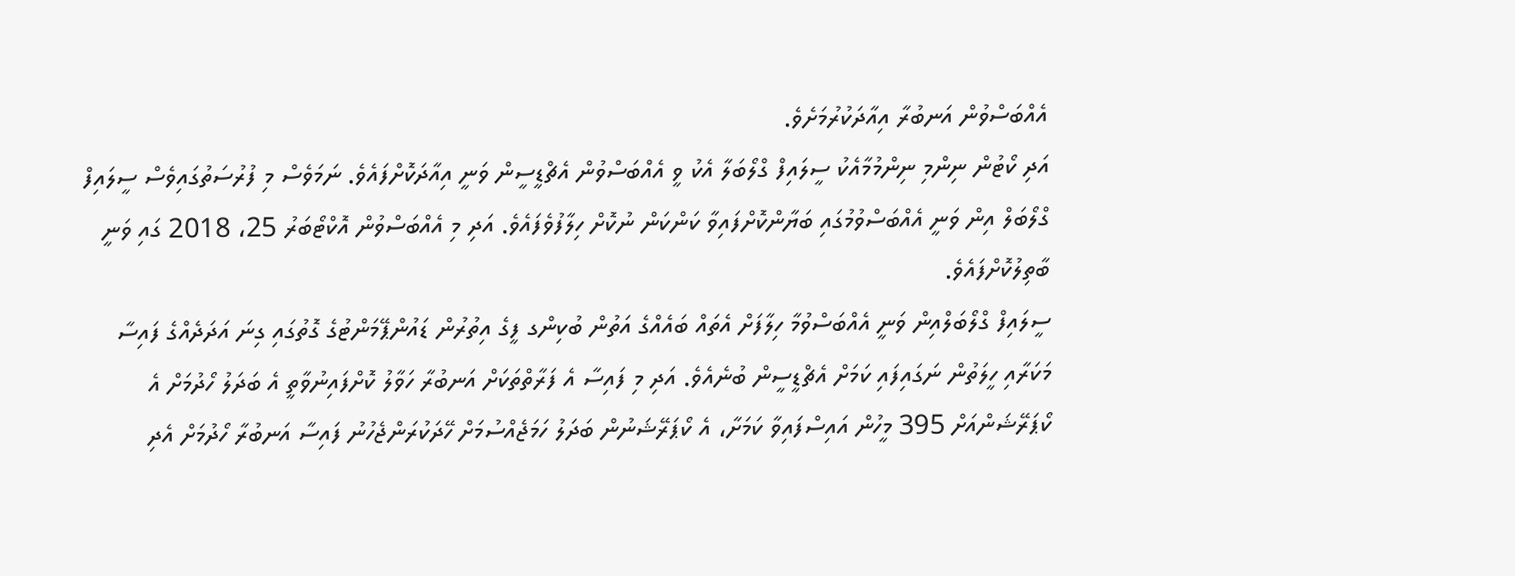އެއްބަސްވުން އަނބުރާ އިއާދަކުރުމަށެވެ.
އަދި ކޯޓުން ނިންމި ނިންމުމާއެކު ސީލައިފް ގްލޯބަލާ އެކު ވީ އެއްބަސްވުން އެޗްޑީސީން ވަނީ އިއާދަކޮށްފައެވެ. ނަމަވެސް މި ފުރުސަތުގައިވެސް ސީލައިފް ގްލޯބަލް އިން ވަނީ އެއްބަސްވުމުގައި ބަޔާންކޮށްފައިވާ ކަންކަން ނުކޮށް ހިލާފުވެފައެވެ. އަދި މި އެއްބަސްވުން އޮކްޓޯބަރު 25، 2018 ގައި ވަނީ ބާތިލުކޮށްފައެވެ.
ސީލައިފް ގްލޯބަލްއިން ވަނީ އެއްބަސްވުމާ ހިލާފަށް އެތައް ބައެއްގެ އަތުން ބުކިންގ ފީގެ އިތުރުން ޑައުންޕޭމަންޓުގެ ގޮތުގައި ގިނަ އަދަދެއްގެ ފައިސާ މަކަރާއި ހީލަތުން ނަގައިފައި ކަމަށް އެޗްޑީސީން ބުނެއެވެ. އަދި މި ފައިސާ އެ ފަރާތްތަކަށް އަނބުރާ ހަވާލު ކޮށްފައިނުވާތީ އެ ބަދަލު ހޯދުމަށް އެ ކޯޕަރޭޝަންއަށް 395 މީހުން އައިސްފައިވާ ކަމަށާ، އެ ކޯޕަރޭޝަނުން ބަދަލު ހަމަޖެއްސުމަށް ހޭދަކުރަންޖެހުނު ފައިސާ އަނބުރާ ހޯދުމަށް އެދި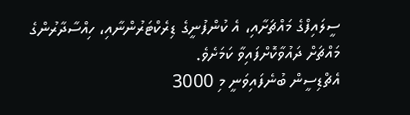ސީލައިފްގެ މައްޗަށާއި، އެ ކުންފުނީގެ ޑިރެކްޓަރުންނާއި، ހިއްސާދާރުންގެ މައްޗަށް ދައުވާކޮށްފައިވާ ކަމަށެވެ.
އެޗްޑިސީން ބުނެފައިވަނީ މި 3000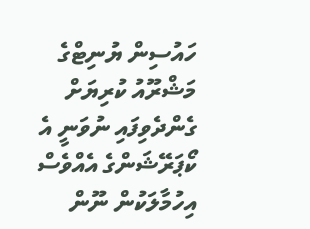ހައުސިން ޔުނިޓްގެ މަޝްރޫއު ކުރިޔަށް ގެންދެވިފައި ނުވަނީ އެ ކޯޕަރޭޝަންގެ އެއްވެސް އިހުމާލަކުން ނޫން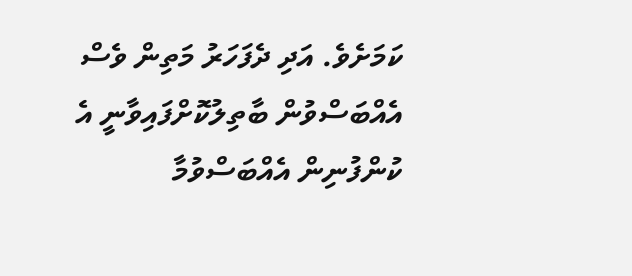ކަމަށެވެ. އަދި ދެފަހަރު މަތިން ވެސް އެއްބަސްވުން ބާތިލުކޮށްފައިވާނީ އެ ކުންފުނިން އެއްބަސްވުމާ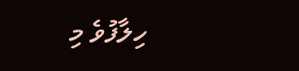ހިލާފުވެ މި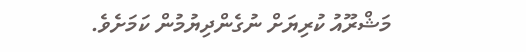މަޝްރޫއު ކުރިޔަށް ނުގެންދިޔުމުން ކަމަށެވެ.